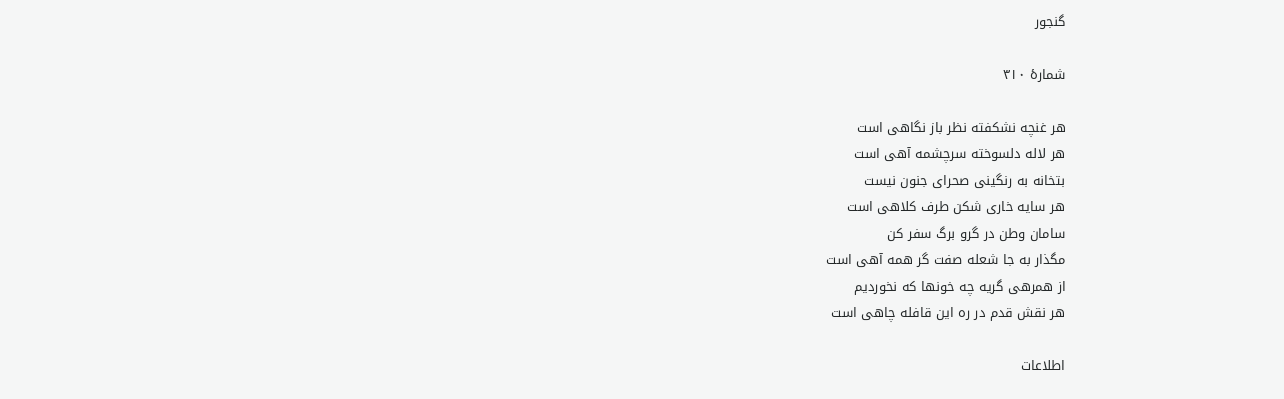گنجور

شمارهٔ ۳۱۰

هر غنچه نشکفته نظر باز نگاهی است
هر لاله دلسوخته سرچشمه آهی است
بتخانه به رنگینی صحرای جنون نیست
هر سایه خاری شکن طرف کلاهی است
سامان وطن در گرو برگ سفر کن
مگذار به جا شعله صفت گر همه آهی است
از همرهی گریه چه خونها که نخوردیم
هر نقش قدم در ره این قافله چاهی است

اطلاعات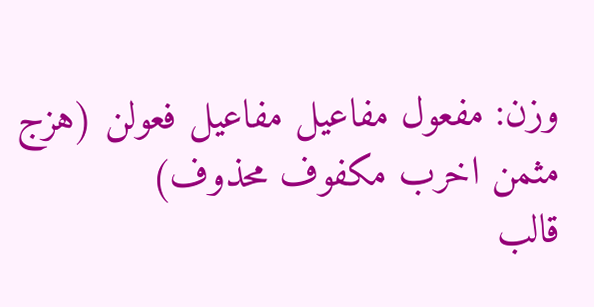وزن: مفعول مفاعیل مفاعیل فعولن (هزج مثمن اخرب مکفوف محذوف)
قالب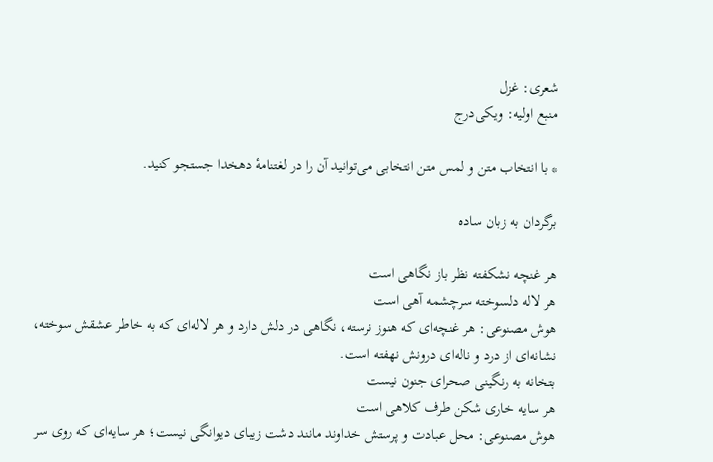شعری: غزل
منبع اولیه: ویکی‌درج

* با انتخاب متن و لمس متن انتخابی می‌توانید آن را در لغتنامهٔ دهخدا جستجو کنید.

برگردان به زبان ساده

هر غنچه نشکفته نظر باز نگاهی است
هر لاله دلسوخته سرچشمه آهی است
هوش مصنوعی: هر غنچه‌ای که هنوز نرسته، نگاهی در دلش دارد و هر لاله‌ای که به خاطر عشقش سوخته، نشانه‌ای از درد و ناله‌ای درونش نهفته است.
بتخانه به رنگینی صحرای جنون نیست
هر سایه خاری شکن طرف کلاهی است
هوش مصنوعی: محل عبادت و پرستش خداوند مانند دشت زیبای دیوانگی نیست؛ هر سایه‌ای که روی سر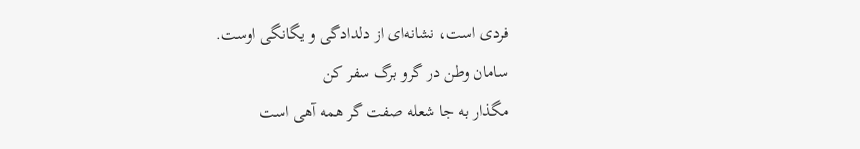فردی است، نشانه‌ای از دلدادگی و یگانگی اوست.
سامان وطن در گرو برگ سفر کن
مگذار به جا شعله صفت گر همه آهی است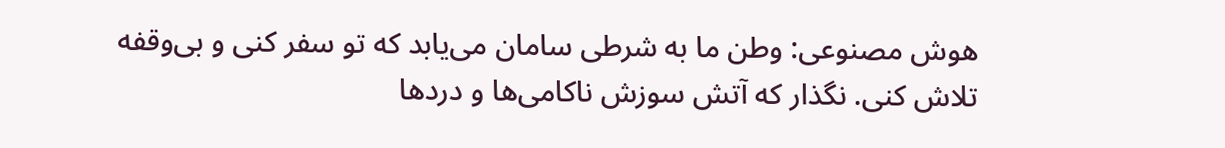هوش مصنوعی: وطن ما به شرطی سامان می‌یابد که تو سفر کنی و بی‌وقفه تلاش کنی. نگذار که آتش سوزش ناکامی‌ها و دردها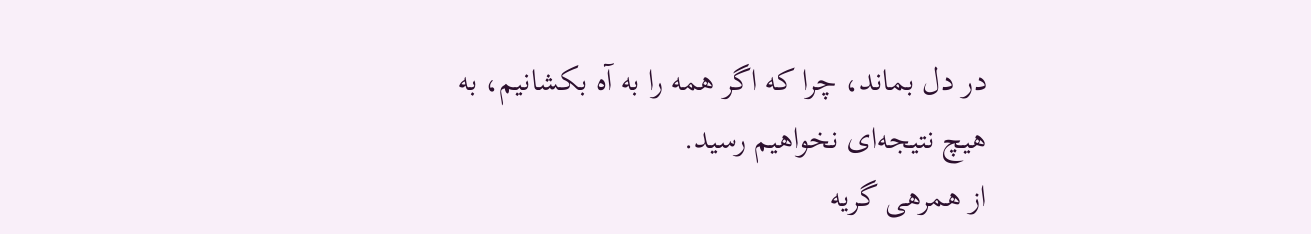در دل بماند، چرا که اگر همه را به آه بکشانیم، به هیچ نتیجه‌ای نخواهیم رسید.
از همرهی گریه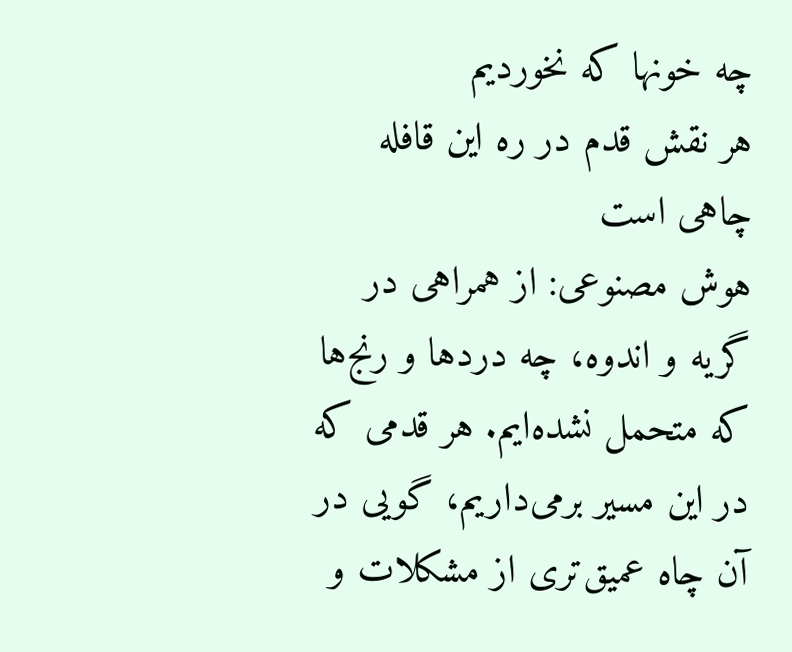چه خونها که نخوردیم
هر نقش قدم در ره این قافله چاهی است
هوش مصنوعی: از همراهی در گریه و اندوه، چه دردها و رنج‌ها که متحمل نشده‌ایم. هر قدمی که در این مسیر برمی‌داریم، گویی در آن چاه عمیق‌تری از مشکلات و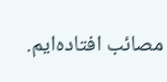مصائب افتاده‌ایم.